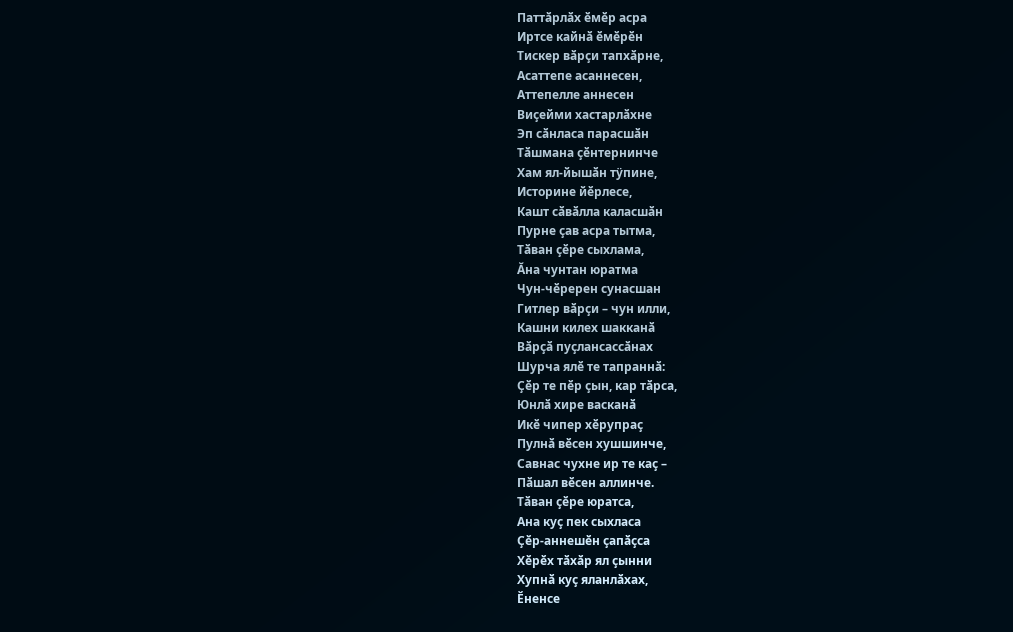Паттӑрлӑх ӗмӗр асра
Иртсе кайнӑ ӗмӗрӗн
Тискер вӑрҫи тапхӑрне,
Асаттепе асаннесен,
Аттепелле аннесен
Виҫейми хастарлӑхне
Эп сӑнласа парасшӑн
Тӑшмана ҫӗнтернинче
Хам ял-йышӑн тӱпине,
Историне йӗрлесе,
Кашт сӑвӑлла каласшӑн
Пурне ҫав асра тытма,
Тӑван ҫӗре сыхлама,
Ăна чунтан юратма
Чун-чӗререн сунасшан
Гитлер вӑрҫи – чун илли,
Кашни килех шакканӑ
Вӑрҫӑ пуҫлансассӑнах
Шурча ялӗ те тапраннӑ:
Ҫӗр те пӗр ҫын, кар тӑрса,
Юнлӑ хире васканӑ
Икӗ чипер хӗрупраҫ
Пулнӑ вӗсен хушшинче,
Савнас чухне ир те каҫ –
Пӑшал вӗсен аллинче.
Тӑван ҫӗре юратса,
Ана куҫ пек сыхласа
Ҫӗр-аннешӗн ҫапӑҫса
Хӗрӗх тӑхӑр ял ҫынни
Хупнӑ куҫ яланлӑхах,
Ӗненсе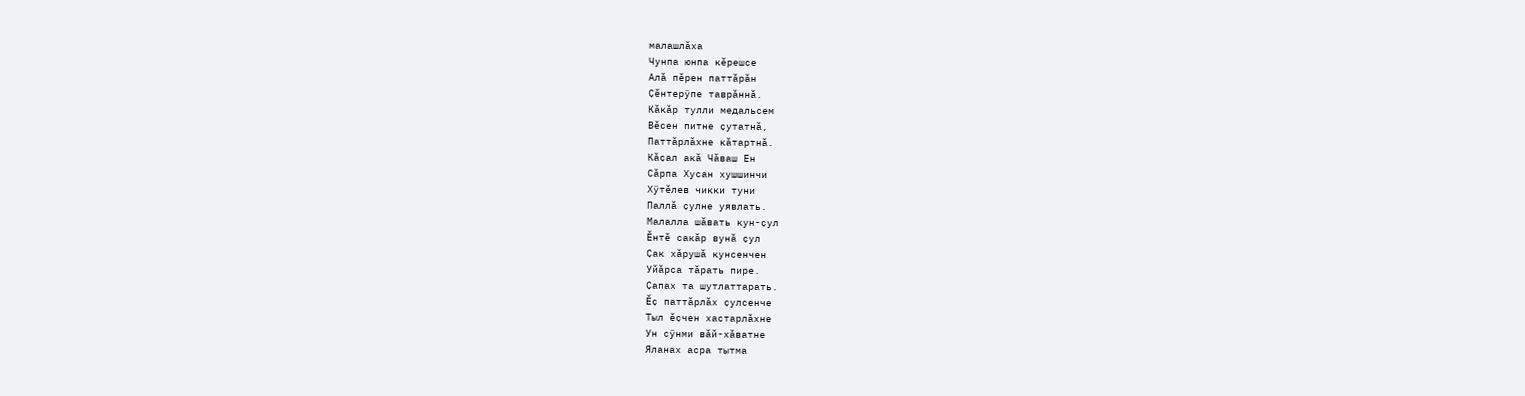малашлӑха
Чунпа юнпа кӗрешсе
Алӑ пӗрен паттӑрӑн
Ҫӗнтерӱпе таврӑннӑ.
Кӑкӑр тулли медальсем
Вӗсен питне ҫутатнӑ,
Паттӑрлӑхне кӑтартнӑ.
Кӑҫал акӑ Чӑваш Ен
Сӑрпа Хусан хушшинчи
Хӱтӗлев чикки туни
Паллӑ ҫулне уявлать.
Малалла шӑвать кун-ҫул
Ӗнтӗ сакӑр вунӑ ҫул
Ҫак хӑрушӑ кунсенчен
Уйӑрса тӑрать пире.
Ҫапах та шутлаттарать.
Ӗҫ паттӑрлӑх ҫулсенче
Тыл ӗҫчен хастарлӑхне
Ун сӱнми вӑй-хӑватне
Яланах асра тытма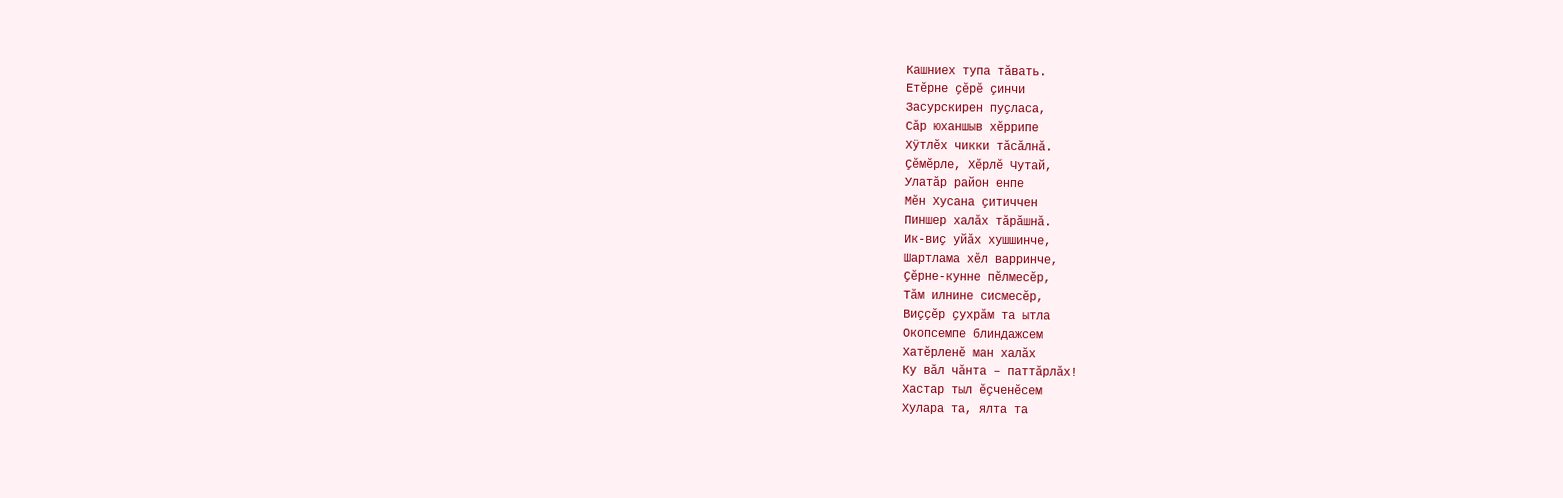Кашниех тупа тӑвать.
Етӗрне ҫӗрӗ ҫинчи
Засурскирен пуҫласа,
Сӑр юханшыв хӗррипе
Хӱтлӗх чикки тӑсӑлнӑ.
Ҫӗмӗрле, Хӗрлӗ Чутай,
Улатӑр район енпе
Мӗн Хусана ҫитиччен
Пиншер халӑх тӑрӑшнӑ.
Ик-виҫ уйӑх хушшинче,
Шартлама хӗл варринче,
Ҫӗрне-кунне пӗлмесӗр,
Тӑм илнине сисмесӗр,
Виҫҫӗр ҫухрӑм та ытла
Окопсемпе блиндажсем
Хатӗрленӗ ман халӑх
Ку вӑл чӑнта – паттӑрлӑх!
Хастар тыл ӗҫченӗсем
Хулара та, ялта та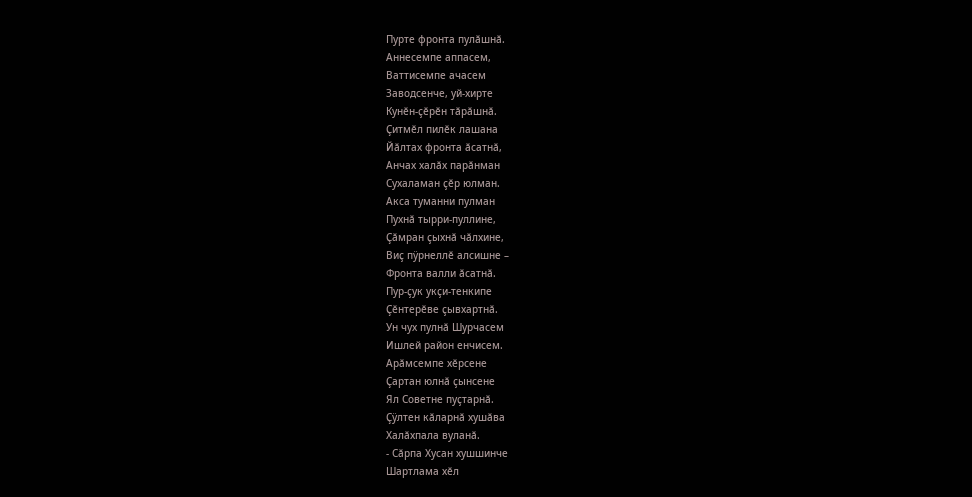Пурте фронта пулӑшнӑ.
Аннесемпе аппасем,
Ваттисемпе ачасем
Заводсенче, уй-хирте
Кунӗн-ҫӗрӗн тӑрӑшнӑ.
Ҫитмӗл пилӗк лашана
Йӑлтах фронта ӑсатнӑ,
Анчах халӑх парӑнман
Сухаламан ҫӗр юлман.
Акса туманни пулман
Пухнӑ тырри-пуллине,
Ҫӑмран ҫыхнӑ чӑлхине,
Виҫ пӱрнеллӗ алсишне –
Фронта валли ӑсатнӑ.
Пур-ҫук укҫи-тенкипе
Ҫӗнтерӗве ҫывхартнӑ.
Ун чух пулнӑ Шурчасем
Ишлей район енчисем.
Арӑмсемпе хӗрсене
Ҫартан юлнӑ ҫынсене
Ял Советне пуҫтарнӑ.
Ҫӱлтен кӑларнӑ хушӑва
Халӑхпала вуланӑ.
- Сӑрпа Хусан хушшинче
Шартлама хӗл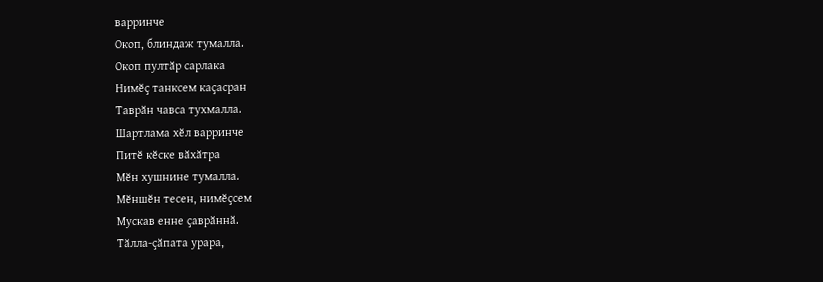варринче
Окоп, блиндаж тумалла.
Окоп пултӑр сарлака
Нимӗҫ танксем каҫасран
Таврӑн чавса тухмалла.
Шартлама хӗл варринче
Питӗ кӗске вӑхӑтра
Мӗн хушнине тумалла.
Мӗншӗн тесен, нимӗҫсем
Мускав енне ҫаврӑннӑ.
Тӑлла-ҫӑпата урара,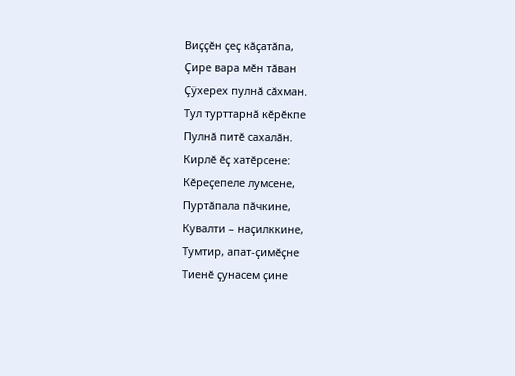Виҫҫӗн ҫеҫ кӑҫатӑпа,
Ҫире вара мӗн тӑван
Ҫӱхерех пулнӑ сӑхман.
Тул турттарнӑ кӗрӗкпе
Пулнӑ питӗ сахалӑн.
Кирлӗ ӗҫ хатӗрсене:
Кӗреҫепеле лумсене,
Пуртӑпала пӑчкине,
Кувалти – наҫилккине,
Тумтир, апат-ҫимӗҫне
Тиенӗ ҫунасем ҫине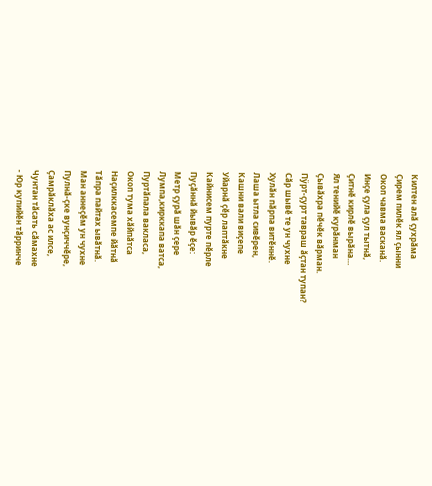Килтен алӑ ҫухрӑма
Ҫирем пилӗк ял ҫынни
Окоп чавма васканӑ.
Инҫе ҫула ҫул тытнӑ,
Ҫитнӗ кирлӗ вырӑна…
Ял тенийӗ курӑнман
Ҫывӑхра пӗчӗк вӑрман.
Пӱрт-ҫурт тавраш ӑҫтан тупан?
Сӑр шывӗ те ун чухне
Хулӑн пӑрпа витӗннӗ.
Лаша ытла сивӗрен,
Кашни вали виҫепе
Уйарнӑ ҫӗр лаптӑкне
Кайнисем пурте пӗрле
Пуҫӑннӑ йывӑр ӗҫе:
Метр ҫурӑ шӑн ҫере
Лумпа,кирккапа ватса,
Пуртӑпала вакласа,
Окоп тума хӑйпӑтса
Наҫилккасемпе йӑтнӑ
Тӑпра пайтах ывӑтнӑ.
Ман аннеҫӗм ун чухне
Пулнӑ-ҫке вунҫиччӗре,
Ҫамрӑклӑха ас илсе,
Чунтан тӑсать сӑмахне
- Юр купийӗн тӑрринче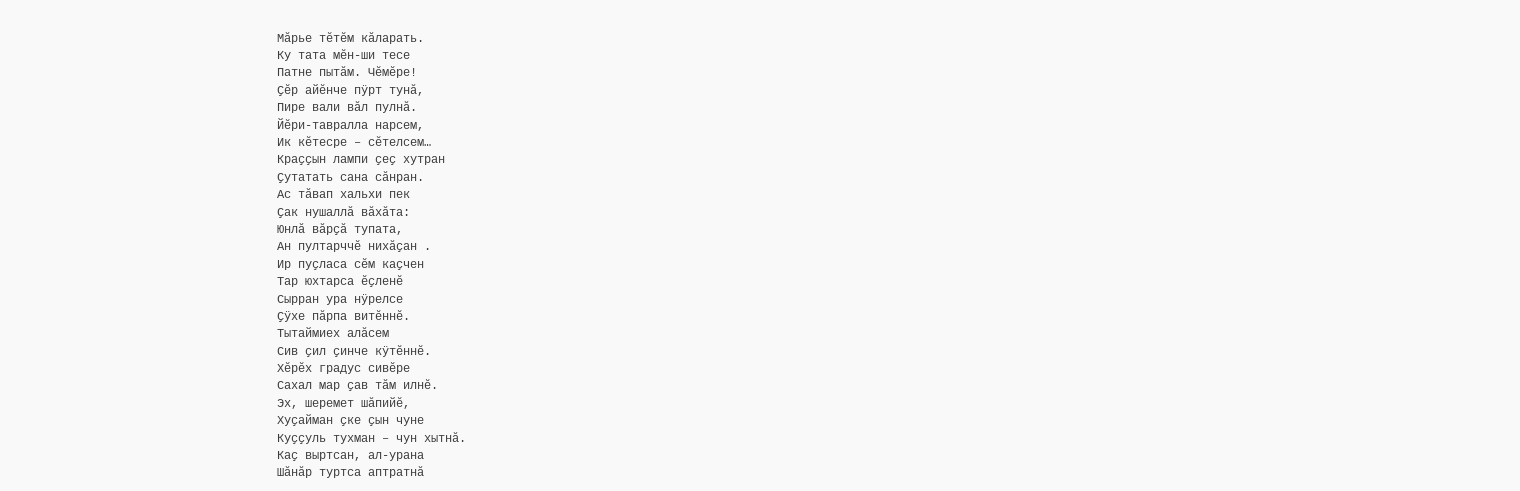Мӑрье тӗтӗм кӑларать.
Ку тата мӗн-ши тесе
Патне пытӑм. Чӗмӗре!
Ҫӗр айӗнче пӱрт тунӑ,
Пире вали вӑл пулнӑ.
Йӗри-тавралла нарсем,
Ик кӗтесре – сӗтелсем…
Краҫҫын лампи ҫеҫ хутран
Ҫутатать сана сӑнран.
Ас тӑвап хальхи пек
Ҫак нушаллӑ вӑхӑта:
Юнлӑ вӑрҫӑ тупата,
Ан пултарччӗ нихӑҫан .
Ир пуҫласа сӗм каҫчен
Тар юхтарса ӗҫленӗ
Сырран ура нӱрелсе
Ҫӱхе пӑрпа витӗннӗ.
Тытаймиех алӑсем
Сив ҫил ҫинче кӱтӗннӗ.
Хӗрӗх градус сивӗре
Сахал мар ҫав тӑм илнӗ.
Эх, шеремет шӑпийӗ,
Хуҫайман ҫке ҫын чуне
Куҫҫуль тухман – чун хытнӑ.
Каҫ выртсан, ал-урана
Шӑнӑр туртса аптратнӑ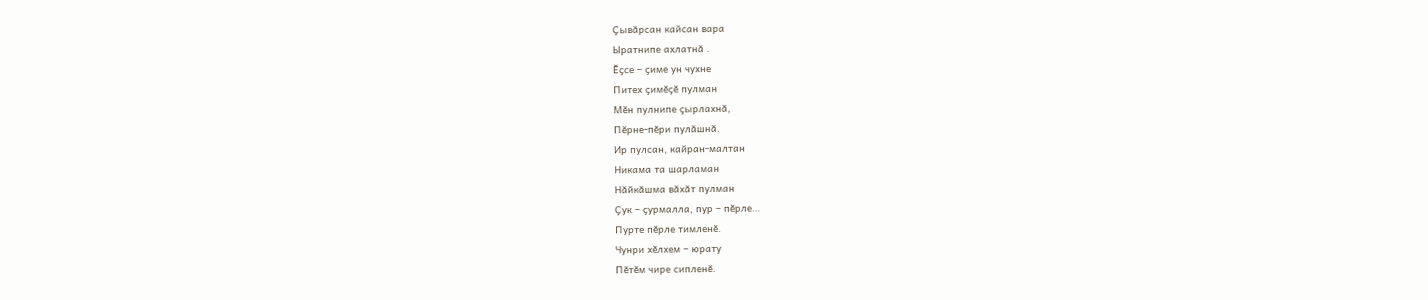Ҫывӑрсан кайсан вара
Ыратнипе ахлатнӑ .
Ӗҫсе – ҫиме ун чухне
Питех ҫимӗҫӗ пулман
Мӗн пулнипе ҫырлахнӑ,
Пӗрне-пӗри пулӑшнӑ.
Ир пулсан, кайран-малтан
Никама та шарламан
Нӑйкӑшма вӑхӑт пулман
Ҫук – ҫурмалла, пур – пӗрле…
Пурте пӗрле тимленӗ.
Чунри хӗлхем – юрату
Пӗтӗм чире сипленӗ.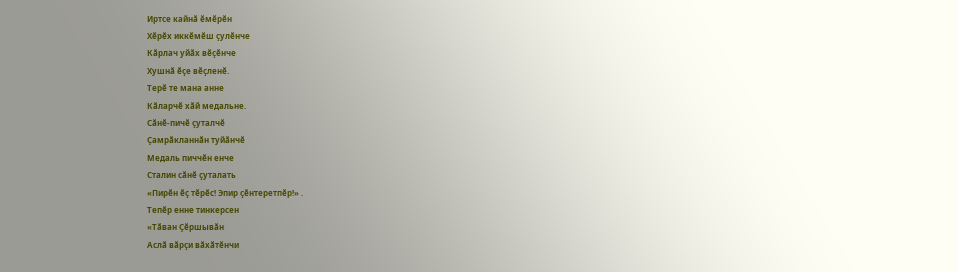Иртсе кайнӑ ӗмӗрӗн
Хӗрӗх иккӗмӗш ҫулӗнче
Кӑрлач уйӑх вӗҫӗнче
Хушнӑ ӗҫе вӗҫленӗ.
Терӗ те мана анне
Кӑларчӗ хӑй медальне.
Сӑнӗ-пичӗ ҫуталчӗ
Ҫамрӑкланнӑн туйӑнчӗ
Медаль пиччӗн енче
Сталин сӑнӗ ҫуталать
«Пирӗн ӗҫ тӗрӗс! Эпир ҫӗнтеретпӗр!» .
Тепӗр енне тинкерсен
«Тӑван Ҫӗршывӑн
Аслӑ вӑрҫи вӑхӑтӗнчи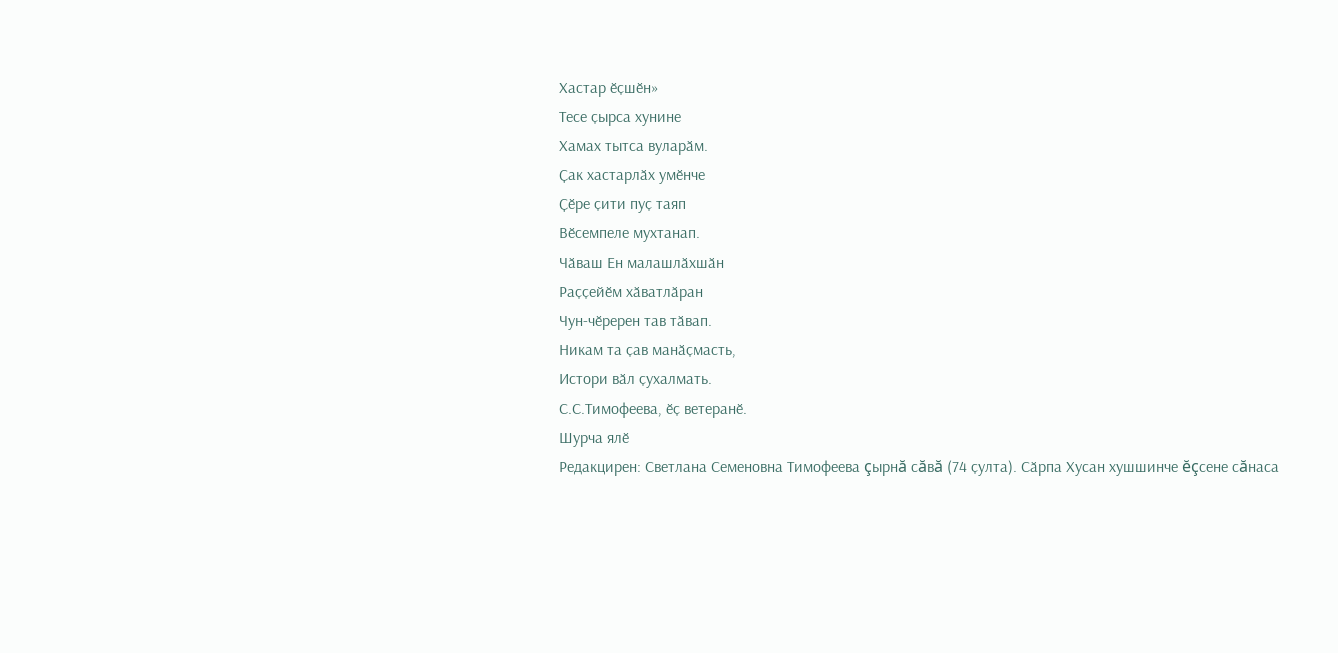Хастар ӗҫшӗн»
Тесе ҫырса хунине
Хамах тытса вуларӑм.
Ҫак хастарлӑх умӗнче
Ҫӗре ҫити пуҫ таяп
Вӗсемпеле мухтанап.
Чӑваш Ен малашлӑхшӑн
Раҫҫейӗм хӑватлӑран
Чун-чӗререн тав тӑвап.
Никам та ҫав манӑҫмасть,
Истори вӑл ҫухалмать.
С.С.Тимофеева, ӗҫ ветеранӗ.
Шурча ялӗ
Редакцирен: Светлана Семеновна Тимофеева çырнă сăвă (74 ҫулта). Сӑрпа Хусан хушшинче ĕçсене сăнаса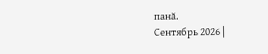панă.
Сентябрь 2026 |